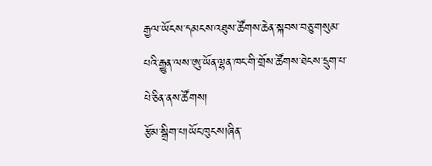རྒྱལ་ཡོངས་དམངས་འཐུས་ཚོགས་ཆེན་སྐབས་བཅུ་གསུམ་པའི་རྒྱུན་ལས་ཨུ་ཡོན་ལྷན་ཁང་གི་གྲོས་ཚོགས་ཐེངས་དྲུག་པ་པེ་ཅིན་ནས་ཚོགས།
རྩོམ་སྒྲིག་པ།ཡོང་ཁུངས།ཞིན་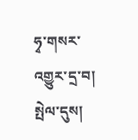ཧྭ་གསར་འགྱུར་དྲ་བ། སྤེལ་དུས།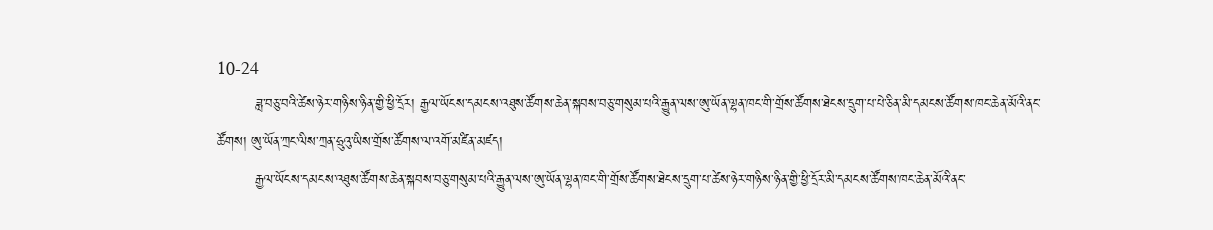10-24
        ཟླ་བཅུ་བའི་ཚེས་ཉེར་གཉིས་ཉིན་གྱི་ཕྱི་དྲོར། རྒྱལ་ཡོངས་དམངས་འཐུས་ཚོགས་ཆེན་སྐབས་བཅུ་གསུམ་པའི་རྒྱུན་ལས་ཨུ་ཡོན་ལྷན་ཁང་གི་གྲོས་ཚོགས་ཐེངས་དྲུག་པ་པེ་ཅིན་མི་དམངས་ཚོགས་ཁང་ཆེན་མོའི་ནང་ཚོགས། ཨུ་ཡོན་ཀྲང་ལིས་ཀྲན་ཧྲུའུ་ཡིས་གྲོས་ཚོགས་ལ་འགོ་མཛིན་མཛད།
        རྒྱལ་ཡོངས་དམངས་འཐུས་ཚོགས་ཆེན་སྐབས་བཅུ་གསུམ་པའི་རྒྱུན་ལས་ཨུ་ཡོན་ལྷན་ཁང་གི་གྲོས་ཚོགས་ཐེངས་དྲུག་པ་ཚེས་ཉེར་གཉིས་ཉིན་གྱི་ཕྱི་དྲོར་མི་དམངས་ཚོགས་ཁང་ཆེན་མོའི་ནང་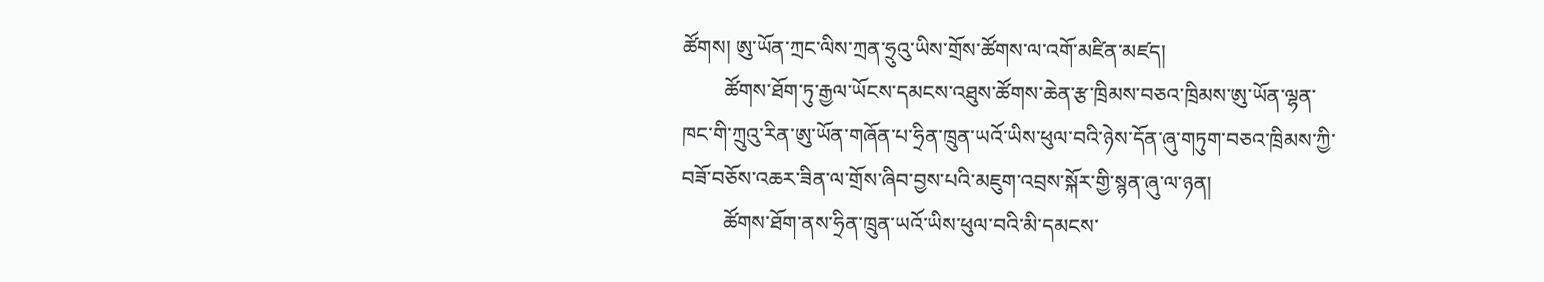ཚོགས། ཨུ་ཡོན་ཀྲང་ལིས་ཀྲན་ཧྲུའུ་ཡིས་གྲོས་ཚོགས་ལ་འགོ་མཛིན་མཛད།
        ཚོགས་ཐོག་ཏུ་རྒྱལ་ཡོངས་དམངས་འཐུས་ཚོགས་ཆེན་རྩ་ཁྲིམས་བཅའ་ཁྲིམས་ཨུ་ཡོན་ལྷན་ཁང་གི་ཀྲུའུ་རིན་ཨུ་ཡོན་གཞོན་པ་ཧྲིན་ཁྲུན་ཡའོ་ཡིས་ཕུལ་བའི་ཉེས་དོན་ཞུ་གཏུག་བཅའ་ཁྲིམས་ཀྱི་བཟོ་བཅོས་འཆར་ཟིན་ལ་གྲོས་ཞིབ་བྱས་པའི་མཇུག་འབྲས་སྐོར་གྱི་སྙན་ཞུ་ལ་ཉན།
        ཚོགས་ཐོག་ནས་ཧྲིན་ཁྲུན་ཡའོ་ཡིས་ཕུལ་བའི་མི་དམངས་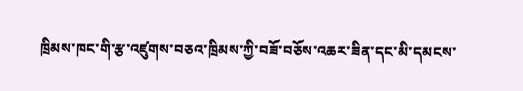ཁྲིམས་ཁང་གི་རྩ་འཛུགས་བཅའ་ཁྲིམས་ཀྱི་བཟོ་བཅོས་འཆར་ཟིན་དང་མི་དམངས་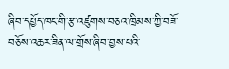ཞིབ་དཔྱོད་ཁང་གི་རྩ་འཛུགས་བཅའ་ཁྲིམས་ཀྱི་བཟོ་བཅོས་འཆར་ཟིན་ལ་གྲོས་ཞིབ་བྱས་པའི་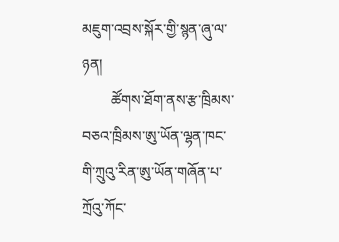མཇུག་འབྲས་སྐོར་གྱི་སྙན་ཞུ་ལ་ཉན།
        ཚོགས་ཐོག་ནས་རྩ་ཁྲིམས་བཅའ་ཁྲིམས་ཨུ་ཡོན་ལྷན་ཁང་གི་ཀྲུའུ་རིན་ཨུ་ཡོན་གཞོན་པ་ཀྲོའུ་ཀོང་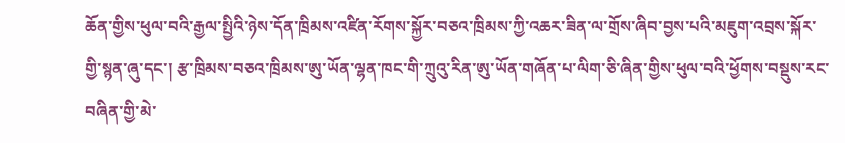ཆོན་གྱིས་ཕུལ་བའི་རྒྱལ་སྤྱིའི་ཉེས་དོན་ཁྲིམས་འཛིན་རོགས་སྐྱོར་བཅའ་ཁྲིམས་ཀྱི་འཆར་ཟིན་ལ་གྲོས་ཞིབ་བྱས་པའི་མཇུག་འབྲས་སྐོར་གྱི་སྙན་ཞུ་དང་། རྩ་ཁྲིམས་བཅའ་ཁྲིམས་ཨུ་ཡོན་ལྷན་ཁང་གི་ཀྲུའུ་རིན་ཨུ་ཡོན་གཞོན་པ་ལིག་ཅི་ཞིན་གྱིས་ཕུལ་བའི་ཕྱོགས་བསྡུས་རང་བཞིན་གྱི་མེ་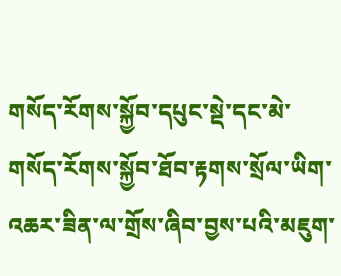གསོད་རོགས་སྐྱོབ་དཔུང་སྡེ་དང་མེ་གསོད་རོགས་སྐྱོབ་ཐོབ་རྟགས་སྲོལ་ཡིག་འཆར་ཟིན་ལ་གྲོས་ཞིབ་བྱས་པའི་མཇུག་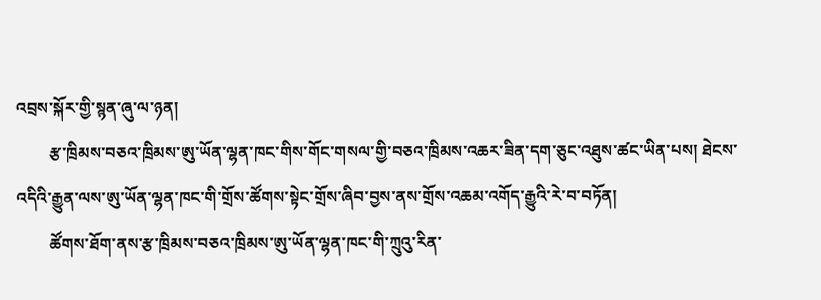འབྲས་སྐོར་གྱི་སྙན་ཞུ་ལ་ཉན།
        རྩ་ཁྲིམས་བཅའ་ཁྲིམས་ཨུ་ཡོན་ལྷན་ཁང་གིས་གོང་གསལ་གྱི་བཅའ་ཁྲིམས་འཆར་ཟིན་དག་ཅུང་འཐུས་ཚང་ཡིན་པས། ཐེངས་འདིའི་རྒྱུན་ལས་ཨུ་ཡོན་ལྷན་ཁང་གི་གྲོས་ཚོགས་སྟེང་གྲོས་ཞིབ་བྱས་ནས་གྲོས་འཆམ་འགོད་རྒྱུའི་རེ་བ་བཏོན།
        ཚོགས་ཐོག་ནས་རྩ་ཁྲིམས་བཅའ་ཁྲིམས་ཨུ་ཡོན་ལྷན་ཁང་གི་ཀྲུའུ་རིན་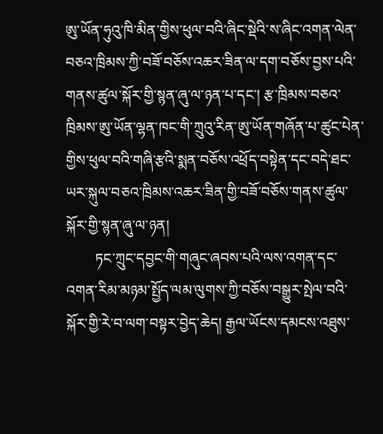ཨུ་ཡོན་ཧུའུ་ཁི་མིན་གྱིས་ཕུལ་བའི་ཞིང་སྡེའི་ས་ཞིང་འགན་ལེན་བཅའ་ཁྲིམས་ཀྱི་བཟོ་བཅོས་འཆར་ཟིན་ལ་དག་བཅོས་བྱས་པའི་གནས་ཚུལ་སྐོར་གྱི་སྙན་ཞུ་ལ་ཉན་པ་དང་། རྩ་ཁྲིམས་བཅའ་ཁྲིམས་ཨུ་ཡོན་ལྷན་ཁང་གི་ཀྲུའུ་རིན་ཨུ་ཡོན་གཞོན་པ་ཚུང་པེན་གྱིས་ཕུལ་བའི་གཞི་རྩའི་སྨན་བཅོས་འཕྲོད་བསྟེན་དང་བདེ་ཐང་ཡར་སྐུལ་བཅའ་ཁྲིམས་འཆར་ཟིན་གྱི་བཟོ་བཅོས་གནས་ཚུལ་སྐོར་གྱི་སྙན་ཞུ་ལ་ཉན།
        ཏང་ཀྲུང་དབྱང་གི་གཞུང་ཞབས་པའི་ལས་འགན་དང་འགན་རིམ་མཉམ་སྤྱོད་ལམ་ལུགས་ཀྱི་བཅོས་བསྒྱུར་སྤེལ་བའི་སྐོར་གྱི་རེ་བ་ལག་བསྟར་བྱེད་ཆེད། རྒྱལ་ཡོངས་དམངས་འཐུས་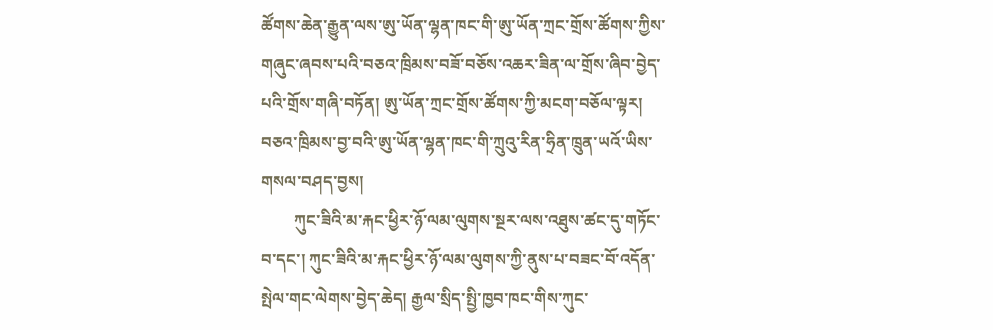ཚོགས་ཆེན་རྒྱུན་ལས་ཨུ་ཡོན་ལྷན་ཁང་གི་ཨུ་ཡོན་ཀྲང་གྲོས་ཚོགས་ཀྱིས་གཞུང་ཞབས་པའི་བཅའ་ཁྲིམས་བཟོ་བཅོས་འཆར་ཟིན་ལ་གྲོས་ཞིབ་བྱེད་པའི་གྲོས་གཞི་བཏོན། ཨུ་ཡོན་ཀྲང་གྲོས་ཚོགས་ཀྱི་མངག་བཅོལ་ལྟར། བཅའ་ཁྲིམས་བྱ་བའི་ཨུ་ཡོན་ལྷན་ཁང་གི་ཀྲུའུ་རིན་ཧྲིན་ཁྲུན་ཡའོ་ཡིས་གསལ་བཤད་བྱས།
        ཀུང་ཟིའི་མ་རྐང་ཕྱིར་ཉོ་ལམ་ལུགས་སྔར་ལས་འཐུས་ཚང་དུ་གཏོང་བ་དང་། ཀུང་ཟིའི་མ་རྐང་ཕྱིར་ཉོ་ལམ་ལུགས་ཀྱི་ནུས་པ་བཟང་བོ་འདོན་སྤེལ་གང་ལེགས་བྱེད་ཆེད། རྒྱལ་སྲིད་སྤྱི་ཁྱབ་ཁང་གིས་ཀུང་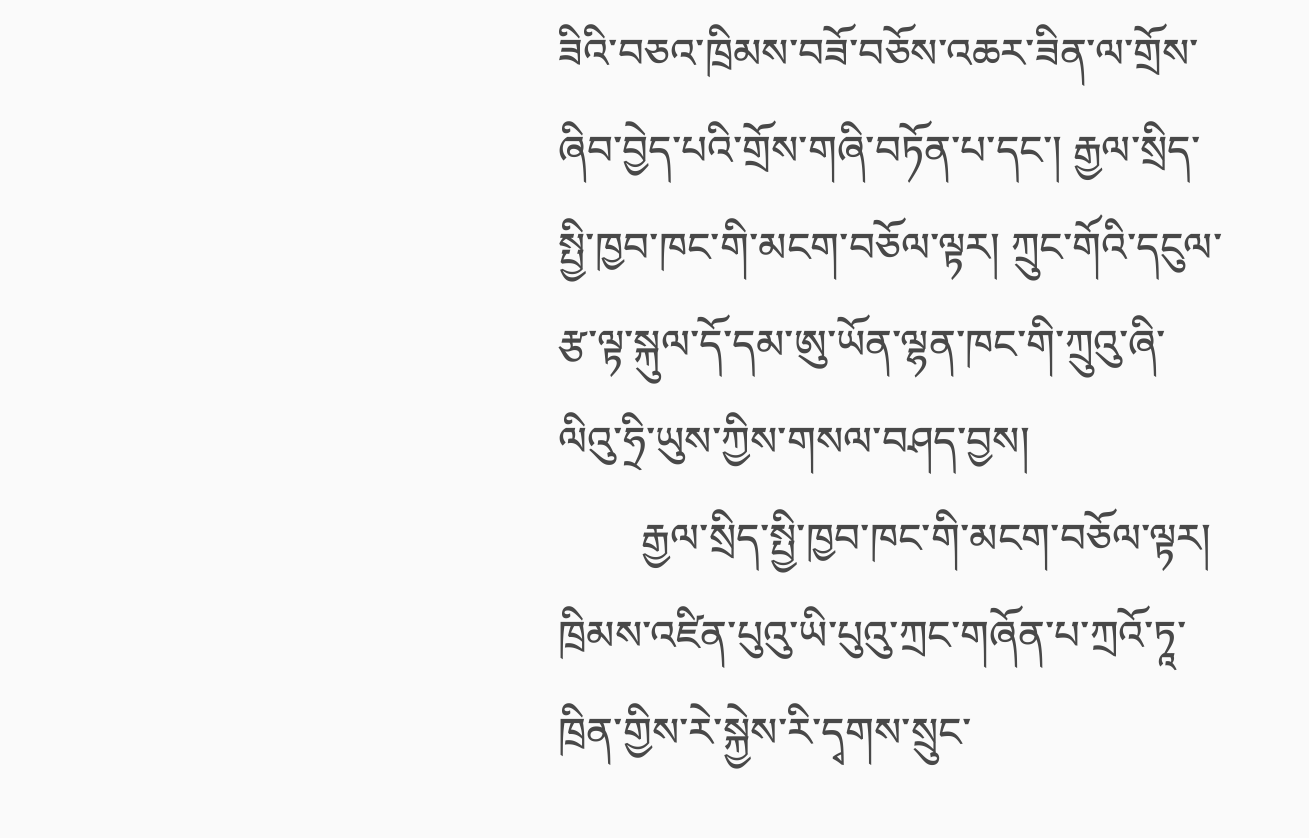ཟིའི་བཅའ་ཁྲིམས་བཟོ་བཅོས་འཆར་ཟིན་ལ་གྲོས་ཞིབ་བྱེད་པའི་གྲོས་གཞི་བཏོན་པ་དང་། རྒྱལ་སྲིད་སྤྱི་ཁྱབ་ཁང་གི་མངག་བཅོལ་ལྟར། ཀྲུང་གོའི་དངུལ་རྩ་ལྟ་སྐུལ་དོ་དམ་ཨུ་ཡོན་ལྷན་ཁང་གི་ཀྲུའུ་ཞི་ལིའུ་ཧྲི་ཡུས་ཀྱིས་གསལ་བཤད་བྱས།
        རྒྱལ་སྲིད་སྤྱི་ཁྱབ་ཁང་གི་མངག་བཅོལ་ལྟར། ཁྲིམས་འཛིན་པུའུ་ཡི་པུའུ་ཀྲང་གཞོན་པ་ཀྲའོ་ཏཱ་ཁྲིན་གྱིས་རེ་སྐྱེས་རི་དྭགས་སྲུང་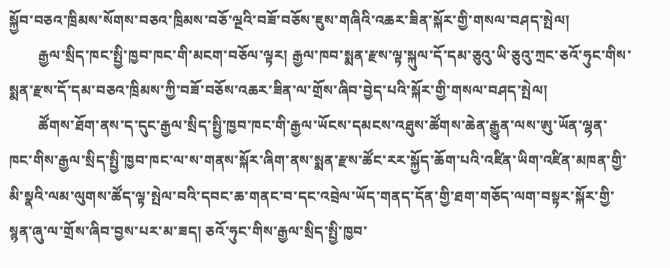སྐྱོབ་བཅའ་ཁྲིམས་སོགས་བཅའ་ཁྲིམས་བཅོ་ལྔའི་བཟོ་བཅོས་ཇུས་གཞིའི་འཆར་ཟིན་སྐོར་གྱི་གསལ་བཤད་སྤེལ།
        རྒྱལ་སྲིད་ཁང་སྤྱི་ཁྱབ་ཁང་གི་མངག་བཅོལ་ལྟར། རྒྱལ་ཁབ་སྨན་རྫས་ལྟ་སྐུལ་དོ་དམ་ཅུའུ་ཡི་ཅུའུ་ཀྲང་ཅའོ་ཧུང་གིས་སྨན་རྫས་དོ་དམ་བཅའ་ཁྲིམས་ཀྱི་བཟོ་བཅོས་འཆར་ཟིན་ལ་གྲོས་ཞིབ་བྱེད་པའི་སྐོར་གྱི་གསལ་བཤད་སྤེལ།
        ཚོགས་ཐོག་ནས་ད་དུང་རྒྱལ་སྲིད་སྤྱི་ཁྱབ་ཁང་གི་རྒྱལ་ཡོངས་དམངས་འཐུས་ཚོགས་ཆེན་རྒྱུན་ལས་ཨུ་ཡོན་ལྷན་ཁང་གིས་རྒྱལ་སྲིད་སྤྱི་ཁྱབ་ཁང་ལ་ས་གནས་སྐོར་ཞིག་ནས་སྨན་རྫས་ཚོང་རར་སྐྱོད་ཆོག་པའི་འཛིན་ཡིག་འཛིན་མཁན་གྱི་མི་སྣའི་ལམ་ལུགས་ཚོད་ལྟ་སྤེལ་བའི་དབང་ཆ་གནང་བ་དང་འབྲེལ་ཡོད་གནད་དོན་གྱི་ཐག་གཅོད་ལག་བསྟར་སྐོར་གྱི་སྙན་ཞུ་ལ་གྲོས་ཞིབ་བྱས་པར་མ་ཟད། ཅའོ་ཧུང་གིས་རྒྱལ་སྲིད་སྤྱི་ཁྱབ་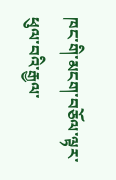ཁང་གི་མངག་བཅོལ་ལྟར་ཕུལ་བའི་རྒྱལ་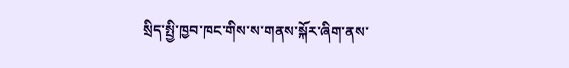སྲིད་སྤྱི་ཁྱབ་ཁང་གིས་ས་གནས་སྐོར་ཞིག་ནས་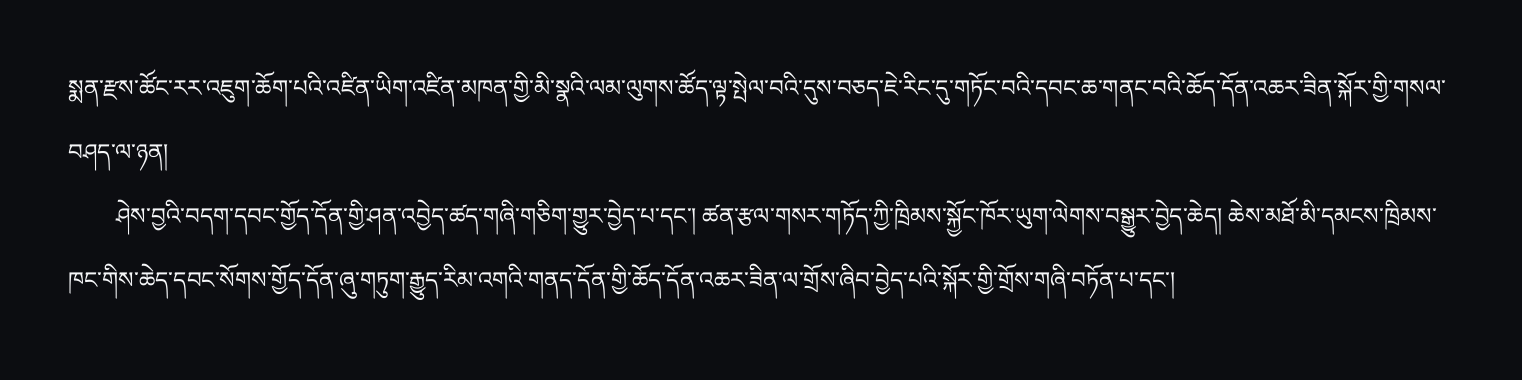སྨན་རྫས་ཚོང་རར་འཇུག་ཆོག་པའི་འཛིན་ཡིག་འཛིན་མཁན་གྱི་མི་སྣའི་ལམ་ལུགས་ཚོད་ལྟ་སྤེལ་བའི་དུས་བཅད་ཇེ་རིང་དུ་གཏོང་བའི་དབང་ཆ་གནང་བའི་ཆོད་དོན་འཆར་ཟིན་སྐོར་གྱི་གསལ་བཤད་ལ་ཉན།
        ཤེས་བྱའི་བདག་དབང་གྱོད་དོན་གྱི་ཤན་འབྱེད་ཚད་གཞི་གཅིག་གྱུར་བྱེད་པ་དང་། ཚན་རྩལ་གསར་གཏོད་ཀྱི་ཁྲིམས་སྐྱོང་ཁོར་ཡུག་ལེགས་བསྒྱུར་བྱེད་ཆེད། ཆེས་མཐོ་མི་དམངས་ཁྲིམས་ཁང་གིས་ཆེད་དབང་སོགས་གྱོད་དོན་ཞུ་གཏུག་རྒྱུད་རིམ་འགའི་གནད་དོན་གྱི་ཆོད་དོན་འཆར་ཟིན་ལ་གྲོས་ཞིབ་བྱེད་པའི་སྐོར་གྱི་གྲོས་གཞི་བཏོན་པ་དང་།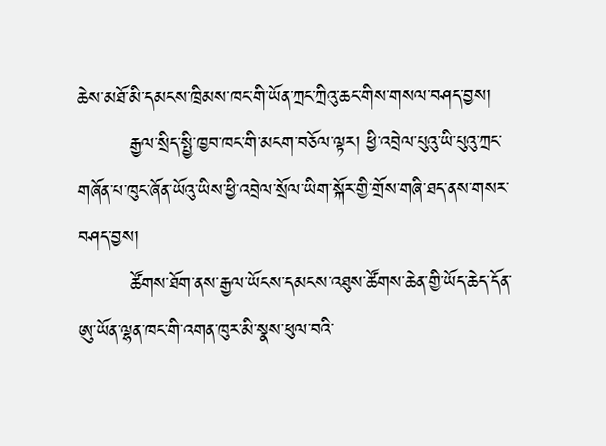ཆེས་མཐོ་མི་དམངས་ཁྲིམས་ཁང་གི་ཡོན་ཀྲང་ཀྲིའུ་ཆང་གིས་གསལ་བཤད་བྱས།
        རྒྱལ་སྲིད་སྤྱི་ཁྱབ་ཁང་གི་མངག་བཅོལ་ལྟར། ཕྱི་འབྲེལ་པུའུ་ཡི་པུའུ་ཀྲང་གཞོན་པ་ཁུང་ཞོན་ཡོའུ་ཡིས་ཕྱི་འབྲེལ་སྲོལ་ཡིག་སྐོར་གྱི་གྲོས་གཞི་ཐད་ནས་གསར་བཤད་བྱས།
        ཚོགས་ཐོག་ནས་རྒྱལ་ཡོངས་དམངས་འཐུས་ཚོགས་ཆེན་གྱི་ཡོད་ཆེད་དོན་ཨུ་ཡོན་ལྷན་ཁང་གི་འགན་ཁུར་མི་སྣས་ཕུལ་བའི་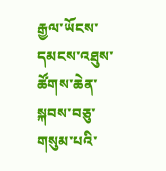རྒྱལ་ཡོངས་དམངས་འཐུས་ཚོགས་ཆེན་སྐབས་བཅུ་གསུམ་པའི་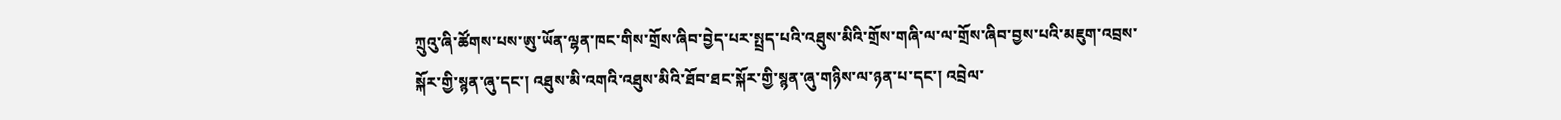ཀྲུའུ་ཞི་ཚོགས་པས་ཨུ་ཡོན་ལྷན་ཁང་གིས་གྲོས་ཞིབ་བྱེད་པར་སྤྲད་པའི་འཐུས་མིའི་གྲོས་གཞི་ལ་ལ་གྲོས་ཞིབ་བྱས་པའི་མཇུག་འབྲས་སྐོར་གྱི་སྙན་ཞུ་དང་། འཐུས་མི་འགའི་འཐུས་མིའི་ཐོབ་ཐང་སྐོར་གྱི་སྙན་ཞུ་གཉིས་ལ་ཉན་པ་དང་། འབྲེལ་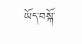ཡོད་བསྐོ་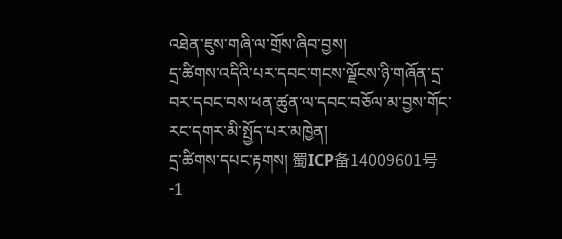འཐེན་ཇུས་གཞི་ལ་གྲོས་ཞིབ་བྱས།
དྲ་ཚིགས་འདིའི་པར་དབང་གངས་ལྗོངས་ཉི་གཞོན་དྲ་བར་དབང་བས་ཕན་ཚུན་ལ་དབང་བཅོལ་མ་བྱས་གོང་རང་དགར་མི་སྤྱོད་པར་མཁྱེན།
དྲ་ཚིགས་དཔང་རྟགས། 蜀ICP备14009601号-1